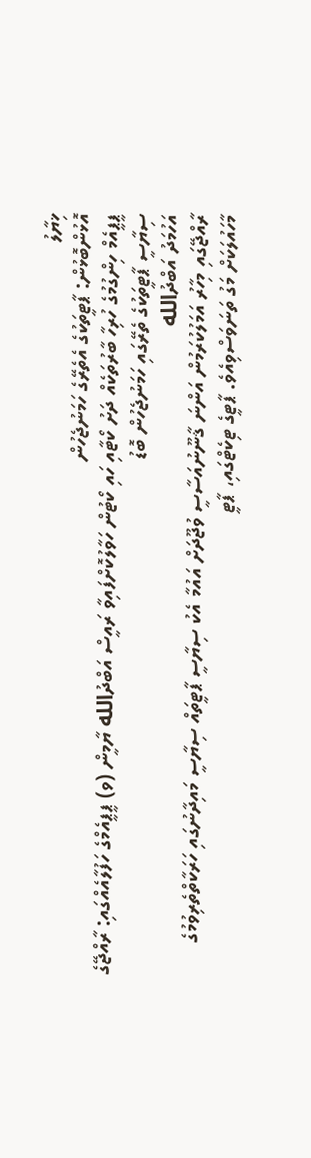ޚިޔާލު
އޮޅުންބޮޅުން: ޕާޓީތަކުގެ އެތެރޭގެ ހަމަނުޖެހުން
ޕީޕީއެމް ހިންގުމުގެ ހުރިހާ ބާރުތަކެއް ދަށު ކޯޓާއި ހައި ކޯޓުން ހަވާލުކޮށްފައިވާ ރައީސް އަބްދުالله ޔާމީން (ވ) ޕީޕީއެމްގެ ހަފުލާއެއްގައި: ރާއްޖޭގެ ސިޔާސީ ޕާޓީތަކުގެ ތެރޭގައި ހަމަނުޖެހުން ބޮޑު
އަހުމަދު އަބްދުالله
ރާއްޖޭގައި މިހާރު އަމަލުކުރަމުން އަންނަ ޤާނޫނުއަސާސީ ވުޖޫދަށް އައުމާ އެކު ސިޔާސީ ޕާޓީތައް ސިޔާސީ މައިދާނުގައި ހަރަކާތްތެރިވުމުގެ މާހައުލަކަށް މަގު ތަނަވަސްވިއެވެ. ޕާޓީގެ ޓިކެޓްގައި، ޕާޓީ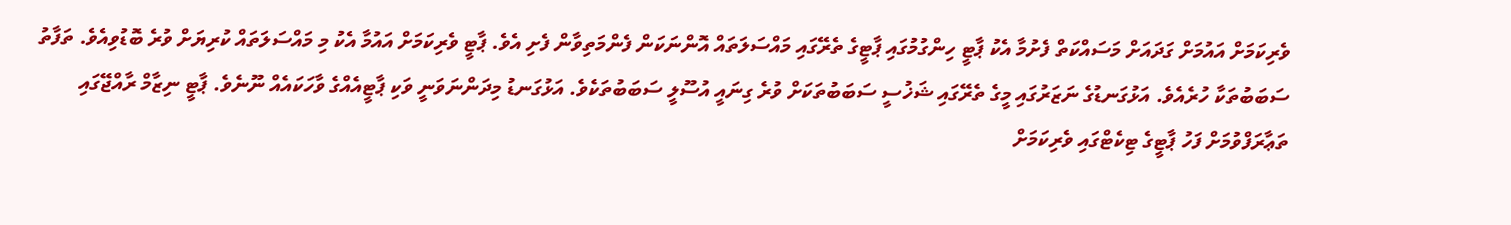ވެރިކަމަށް އައުމަށް ގަދައަށް މަސައްކަތް ފެށުމާ އެކު ޕާޓީ ހިންގުމުގައި ޕާޓީގެ ތެރޭގައި މައްސަލަތައް އޮންނަކަން ފެންމަތިވާން ފެށި އެވެ. ޕާޓީ ވެރިކަމަށް އައުމާ އެކު މި މައްސަލަތައް ކުރިޔަށް ވުރެ ބޮޑުވިއެވެ. ތަފާތު ސަބަބުތަކާ ހުރެއެވެ. އަޅުގަނޑުގެ ނަޒަރުގައި މީގެ ތެރޭގައި ޝަޚުސީ ސަބަބުތަކަށް ވުރެ ގިނައީ އުސޫލީ ސަބަބުތަކެވެ. އަޅުގަނޑު މިދަންނަވަނީ ވަކި ޕާޓީއެއްގެ ވާހަކައެއް ނޫނެވެ. ޕާޓީ ނިޒާމް ރާއްޖޭގައި ތަޢާރަފްވުމަށް ފަހު ޕާޓީގެ ޓިކެޓްގައި ވެރިކަމަށް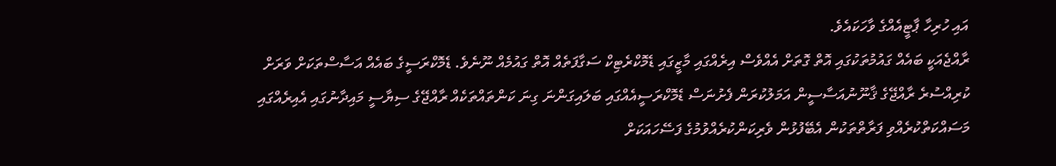އައި ހުރިހާ ޕާޓީއެއްގެ ވާހަކައެވެ.
ރާއްޖެއަކީ ބައެއް ގައުމުތަކުގައި އޮތް ގޮތަށް އެއްވެސް އިރެއްގައި މާޒީގައި ޑެމޮކްރެޓިކް ސަގާފަތެއް އޮތް ގައުމެއް ނޫނެވެ. ޑެމޮކްރަސީގެ ބައެއް އަސާސްތަކަށް ވަރަށް ކުރިއްސުރެ ރާއްޖޭގެ ޤާނޫނުއަސާސީން އަމަލުކުރަން ފެށުނަސް ޑެމޮކްރަސީއެއްގައި ބަލައިގަންނަ ގިނަ ކަންތައްތަކެއް ރާއްޖޭގެ ސިޔާސީ މައިދާނުގައި އެއިރެއްގައި މަސައްކަތްކުރެއްވި ފަރާތްތަކުން އެބޭފުޅުން ވެރިކަންކުރެއްވުމުގެ ފަސޭހައަކަށް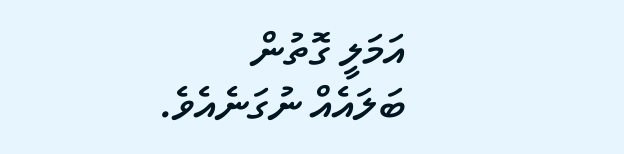އަމަލީ ގޮތުން ބަލައެއް ނުގަނެއެވެ.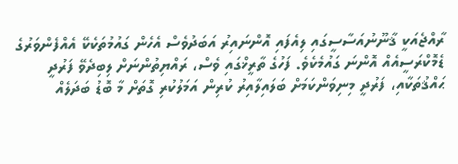ރާއްޖެއަކީ ޤާނޫނުއަސާސީގައި ލިއެފައި އޮންނައިރު އަބަދުވެސް އެހެން ގައުމުތަކެކޭ އެއްފެންވަރުގެ ޑެމޮކްރަސީއެއް އޮންނަ ގައުމެކެވެ. ފަހުގެ ތާރީޚްގައި ވެސް، ރައްޔިތުންނަށް ލިބިދެވޭ ފަރުދީ ޙައްޤުތަކާއި، ފަރުދީ މިނިވަންކަމަށް ބަލައިލާއިރު ކުރިން އަމަލުކުރި ގޮތަށް މާ ބޮޑު ބަދަލެއް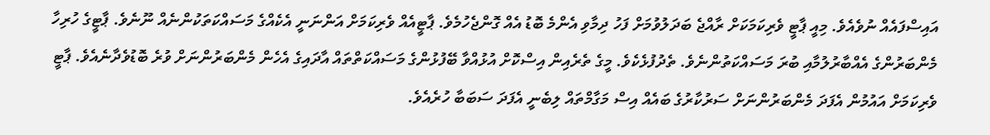އައިސްފައެއް ނުވެއެވެ. މިއީ ޕާޓީ ވެރިކަމަކަށް ރާއްޖެ ބަދަލުވުމަށް ފަހު ދިމާވި އެންމެ ބޮޑު އެއް ގޮންޖެހުމެވެ. ޕާޓީއެއް ވެރިކަމަށް އަންނަނީ އެކެއްގެ މަސައްކަތަކުންނެއް ނޫނެވެ. ޕާޓީގެ ހުރިހާ މެންބަރުންގެ އެއްބާރުލުމާއި ބުރަ މަސައްކަތުންނެވެ. ތެދުފުޅެކެވެ. މީގެ ތެރެއިން އިސްކޮށް އުޅުއްވާ ބޭފުޅުންގެ މަސައްކަތްތައް އާދައިގެ އެހެން މެންބަރުންނަށް ވުރެ ބޮޑުވެދާނެއެވެ. ޕާޓީ ވެރިކަމަށް އައުމުން އެފަދަ މެންބަރުންނަށް ސަރުކާރުގެ ބައެއް އިސް މަގާމްތައް ލިބެނީ އެފަދަ ސަބަބާ ހުރެއެވެ.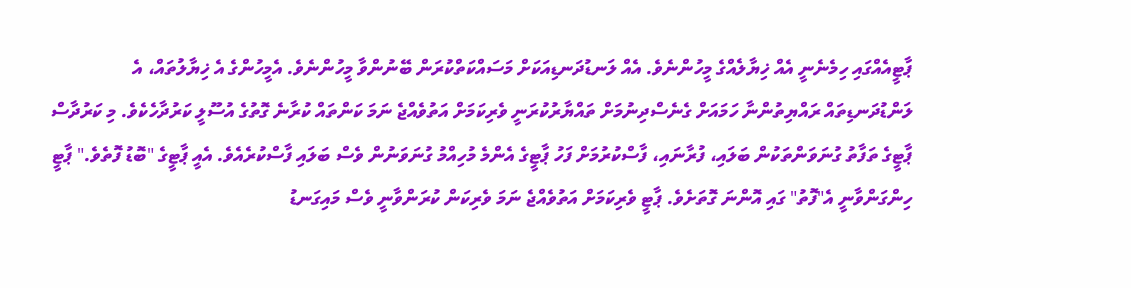ޕާޓީއެއްގައި ހިމެނެނީ އެއް ޚިޔާލެއްގެ މީހުންނެވެ. އެއް ލަނޑުދަނޑިއަކަށް މަސައްކަތްކުރަން ބޭނުންވާ މީހުންނެވެ. އެމީހުންގެ އެ ޚިޔާލުތައް، އެ ލަންޑުދަނޑިތައް ރައްޔިތުންނާ ހަމައަށް ގެނެސްދިނުމަށް ތައްޔާރުކުރަނީ ވެރިކަމަށް އަތުވެއްޖެ ނަމަ ކަންތައް ކުރާނެ ގޮތުގެ އުސޫލީ ކަރުދާހެކެވެ. މި ކަރުދާސް ޕާޓީގެ ތަފާތު ގުނަވަންތަކުން ބަލައި، ފުރާނައި، ފާސްކުރުމަށް ފަހު ޕާޓީގެ އެންމެ މުހިއްމު ގުނަވަނުން ވެސް ބަލައި ފާސްކުރެއެވެ. އެއީ ޕާޓީގެ "ބޮޑު ފޮތެވެ." ޕާޓީ ހިންގަންވާނީ އެ"ފޮތު" ގައި އޮންނަ ގޮތަށެވެ. ޕާޓީ ވެރިކަމަށް އަތުވެއްޖެ ނަމަ ވެރިކަން ކުރަންވާނީ ވެސް މައިގަނޑު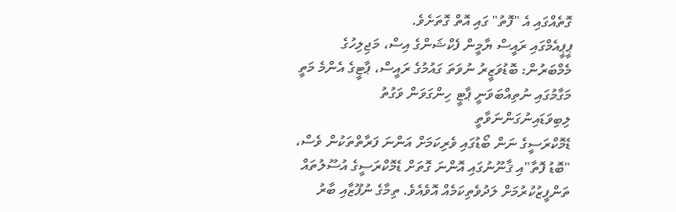ގޮތެއްގައި އެ "ފޮތު" ގައި އޮތް ގޮތަށެވެ.
ޕީޕީއެމްގައި ރައީސް ޔާމީން ފެކްޝަންގެ އިސް، މަޖިލިހުގެ މެމްބަރުން: ބޮޑުވަޒީރު ނުވަތަ ގައުމުގެ ރައީސް، ޕާޓީގެ އެންމެ މަތީ މަގާމުގައި ނުތިއްބަވަނީ ޕާޓީ ހިންގަވަން ވަގުތު ލިބިވަޑައިނުގަންނަވާތީ
ޑެމޮކްރަސީގެ ނަން ބޯޑުގައި ވެރިކަމަށް އަންނަ ފަރާތްތަކުން ވެސް، "ބޮޑު ފޮތާ"އި ޤާނޫނުގައި އޮންނަ ގޮތަށް ޑެމޮކްރަސީގެ އުސޫލުތައް ތަންފީޒުކުރުމަށް ލަދުވެތިކަމެއް އޮވެއެވެ. ތިމާގެ ނުފޫޒާއި ބާރު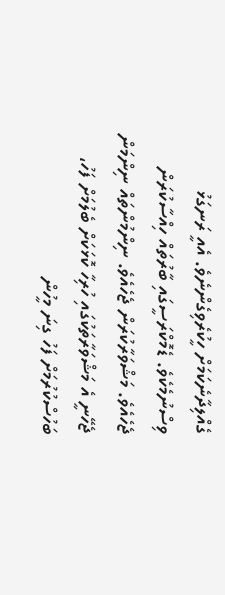ގެއްލިދާނެކަމަށް ހީކުރެވިގެންނެވެ. އެއީ ރަނގަޅު ވިސްނުމެކެވެ. ޑެމޮކްރަސީގައި ބާރުތައް ހިއްސާކުރަން ޖެހެއެވެ. މަޝްވަރާކުރަން ޖެހެއެވެ. ނިންމުންތައް ނިންމަން ޖެހޭނީ އެ މަޝްވަރާތަކުގައި ހުރިހާ ކޮޅަކަށް ބެލުމަށް ފަހު، ބަހުސްކުރުމަށް ފަހު ގިނަ މީހުން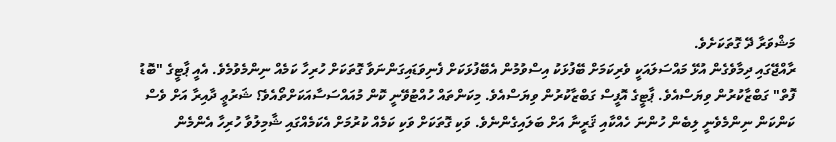މަޝްވަރާ ދޭ ގޮތަކަށެވެ.
ރާއްޖޭގައި ދިމާވެގެން އުޅޭ މައްސަލައަކީ ވެރިކަމަށް ބޭފުޅަކު އިސްވުމުން އެބޭފުޅަކަށް ފެނިވަޑައިގަންނަވާ ގޮތަކަށް ހުރިހާ ކަމެއް ނިންމެވުމެވެ. އެއީ ޕާޓީގެ "ބޮޑު ފޮތް" ގަބްޒާކުރުން ވިޔަސްއެވެ. ޕާޓީގެ އޮފީސް ގަބްޒާކުރުން ވިޔަސްއެވެ. މިކަންތައް ހުއްޓުވޭނީ ކޮން މުއައްސަސާއަކަށްތޯއެވެ؟ ޝަރުޢީ ދާއިރާ އަށް ވެސް ކަންކަން ނިންމެވެނީ ލިބެން ހުންނަ ހެއްކާއި ޤަރީނާ އަށް ބަލައިގެންނެވެ. ވަކި ގޮތަކަށް ވަކި ކަމެއް ކުރުމަށް އެކަމެއްގައި ޝާމިލުވާ ހުރިހާ އެންމެން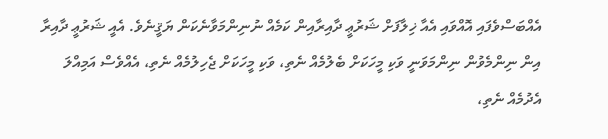އެއްބަސްވެފައި އޮއްވައި އެއާ ޚިލާފަށް ޝަރުޢީ ދާއިރާއިން ކަމެއް ނުނިންމަވާނެކަން ޔަޤީނެވެ. އެއީ ޝަރުޢީ ދާއިރާ އިން ނިންމެވުން ނިންމަވަނީ ވަކި މީހަކަށް ބެލުމެއް ނެތި، ވަކި މީހަކަށް ޖެހިލުމެއް ނެތި، އެއްވެސް އަމިއްލަ އެދުމެއް ނެތި،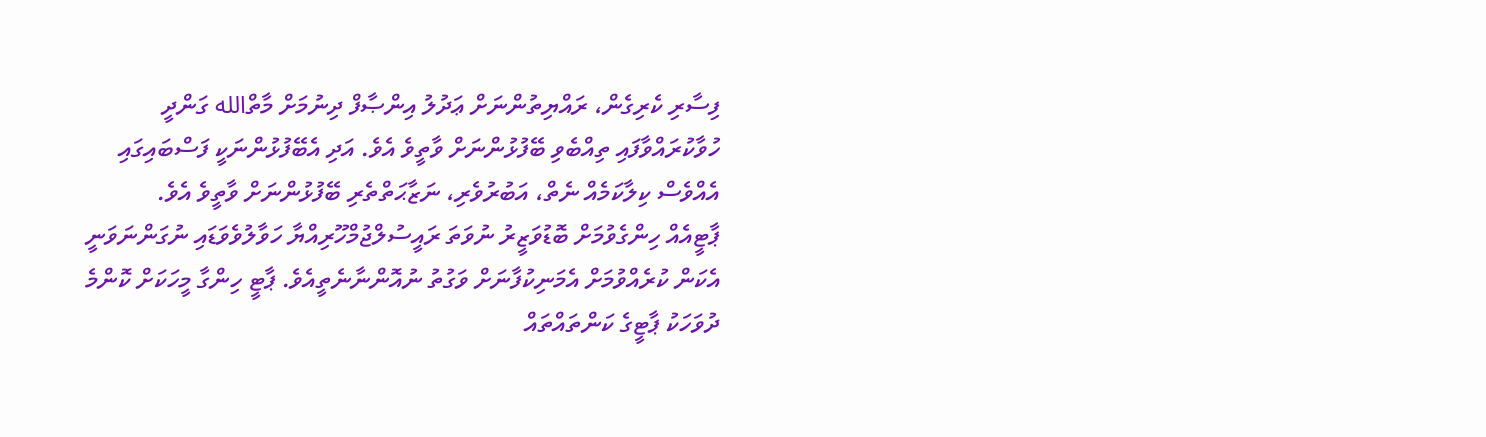ފިސާރި ކެރިގެން، ރައްޔިތުންނަށް ޢަދުލު އިންޞާފް ދިނުމަށް މާތްالله ގަންދީ ހުވާކުރައްވާފައި ތިއްބެވި ބޭފުޅުންނަށް ވާތީވެ އެވެ. އަދި އެބޭފުޅުންނަކީ ފަސްބައިގައި އެއްވެސް ކިލާކަމެއް ނެތް، އަބުރުވެރި، ނަޒާޙަތްތެރި ބޭފުޅުންނަށް ވާތީވެ އެވެ.
ޕާޓީއެއް ހިންގެވުމަށް ބޮޑުވަޒީރު ނުވަތަ ރައީސުލްޖުމްހޫރިއްޔާ ހަވާލުވެވަޑައި ނުގަންނަވަނީ އެކަން ކުރެއްވުމަށް އެމަނިކުފާނަށް ވަގުތު ނުއޮންނާނެތީއެވެ. ޕާޓީ ހިންގާ މީހަކަށް ކޮންމެ ދުވަހަކު ޕާޓީގެ ކަންތައްތައް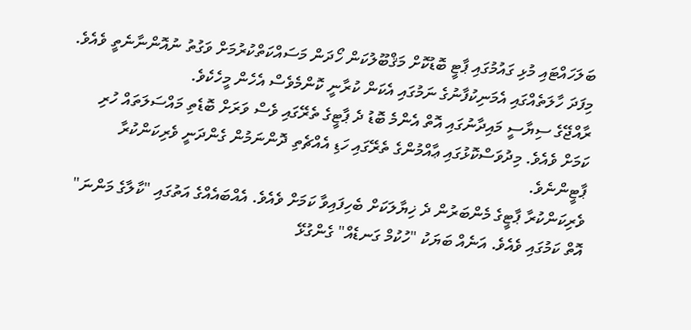ބަލަހައްޓައި މުޅި ގައުމުގައި ޕާޓީ ބޮޑުކޮށް މަޤްބޫލުކަން ހޯދަން މަސައްކަތްކުރުމަށް ވަގުތު ނުއޮންނާނެތީ ވެއެވެ. މިފަދަ ހާލަތެއްގައި އެމަނިކުފާނުގެ ނަމުގައި އެކަން ކުރާނީ ކޮންމެވެސް އެހެން މީހެކެވެ.
ރާއްޖޭގެ ސިޔާސީ މައިދާނުގައި އޮތް އެންމެ ބޮޑު ދެ ޕާޓީގެ ތެރޭގައި ވެސް ވަރަށް ބޮޑެތި މައްސަލަތައް ހުރި ކަމަށް ވެއެވެ. މިދުވަސްކޮޅުގައި ޢާއްމުންގެ ތެރޭގައި ހަޑި އެއްޗެތި ދޮންނަމުން ގެންދަނީ ވެރިކަންކުރާ ޕާޓީންނެވެ.
ވެރިކަންކުރާ ޕާޓީގެ މެންބަރުން ދެ ޚިޔާލަކަށް ބެހިފައިވާ ކަމަށް ވެއެވެ. އެއްބައެއްގެ އަތުގައި "ކާލާގެ މަންނަ" އޮތް ކަމުގައި ވެއެވެ. އަނެއް ބަޔަކު "ހުކުމް ގަނޑެއް" ގެންގުޅޭ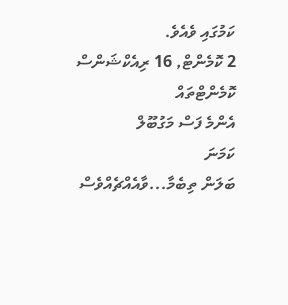ކަމުގައި ވެއެވެ.
2 ކޮމެންޓް, 16 ރިއެކްޝަންސް
ކޮމެންޓްތައް
އެންމެ ފަސް މަގުބޫލް
ކަމަނަ
ބަލަން ތިބެމާ...ވާއެއްޗެއްވެސް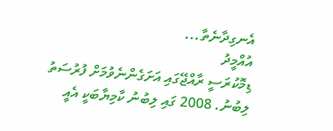އެނގިދާނެތާ...
އުއްމީދު
ޑިމޮކުރަސީ ރާއްޖޭގައި އަށަގެންނެވުމަށް ފުރުސަތު ލިބުނު. 2008 ގައި ލިބުނު ކާމިޔާބަކީ އެއީ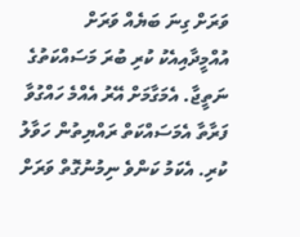ވަރަށް ގިނަ ބަޔެއް ވަރަށް އުއްމީދާއިއެކު ކުރި ބުރަ މަސައްކަތުގެ ނަތީޖާ. އެމަގާމަށް އޭރު އެއްމެ ހައްގުވާ ފަރާތާ އެމަސައްކަތް ރައްޔިތުން ހަވާލު ކުރި. އެކަމު ކަންވެ ނިމުނުގޮތް ވަރަށް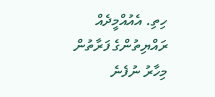ހިތި. އެއުއްމީދެއް ރައްޔިތުންގެ ފަރާތުން މިހާރު ނުފެނެ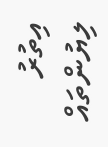އިތުރު ލިޔުންތައް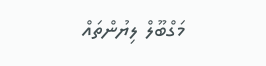މަގްބޫލް ލިޔުންތައް